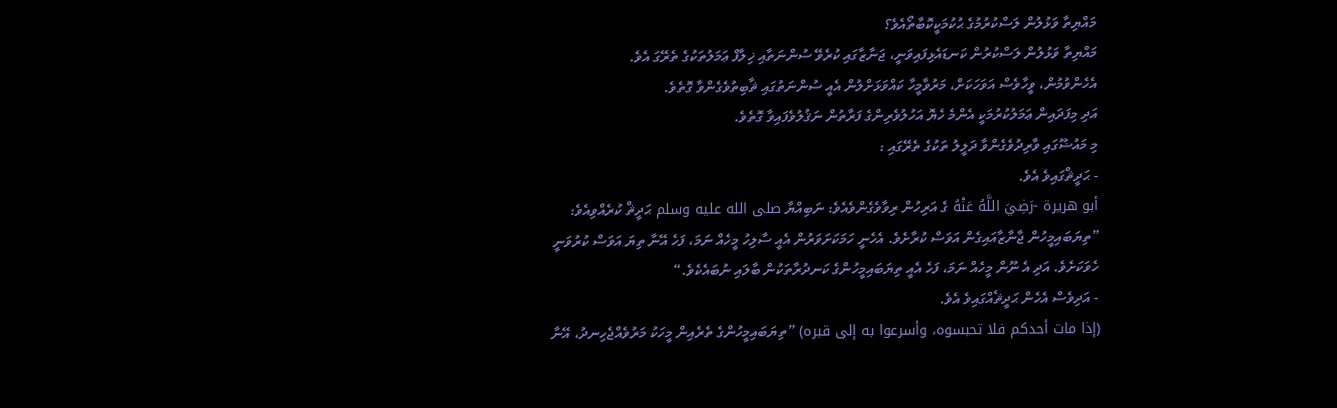މައްޔިތާ ވަޅުލުން ލަސްކުރުމުގެ ޙުކުމަކީކޮބާތޯއެވެ؟
މައްޔިތާ ވަޅުލުން ލަސްކުރުން ކަނޑައެޅިފައިވަނީ، ޖަނާޒާގައި ކުރެވޭ ސުންނަތާއި ޚިލާފް ޢަމަލުތަކުގެ ތެރޭގަ އެވެ.
އެހެންވުމުން، ވީހާވެސް އަވަހަކަށް، މަރުވާމީހާ ކައްވަޅަށްލުން އެއީ ސުންނަތުގައި ޘާބިތުވެގެންވާ ގޮތެވެ.
އަދި މިފަދައިން ޢަމަލުކުރުމަކީ އެންމެ ހެޔޮ އަހުލުވެރިންގެ ފަރާތުން ނަޤުލުވެފައިވާ ގޮތެވެ.
މި މައުޟޫގައި ވާރިދުވެގެންވާ ދަލީލު ތަކުގެ ތެރޭގައި :
- ޙަދީޘްގައިވެ އެވެ.
أبو هريرة -رَضِيَ اللَّهُ عَنْهُ ގެ އަރިހުން ރިވާވެގެންވެއެވެ: ނަބިއްޔާ صلى الله عليه وسلم ޙަދީޘް ކުރެއްވިއެވެ: ”ތިޔަބައިމީހުން ޖާނާޒާއައިގެން އަވަސް ކުރާށެވެ. އެހެނީ ހަމަކަށަވަރުން އެއީ ސާލިހު މީހެއް ނަމަ، ފަހެ އޭނާ ތިޔަ އަވަސް ކުރުވަނީ ހެވަކަށެވެ. އަދި އެ ނޫން މީހެއް ނަމަ، ފަހެ އެއީ ތިޔަބައިމީހުންގެ ކަނދުރާތަކުން ބާލައި ނުބައެކެވެ.“
- އަދިވެސް އެހެން ޙަދީޘެއްގައިވެ އެވެ.
(إذا مات أحدكم فلا تحبسوه، وأسرعوا به إلى قبره) ”ތިޔަބައިމީހުންގެ ތެރެއިން މީހަކު މަރުވެއްޖެހިނދު، އޭނާ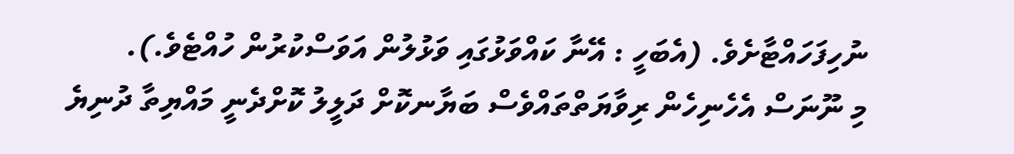ނުހިފަހައްޓާށެވެ. (އެބަހީ : އޭނާ ކައްވަޅުގައި ވަޅުލުން އަވަސްކުރުން ހުއްޓެވެ.).
މި ނޫނަސް އެހެނިހެން ރިވާޔަތްތައްވެސް ބަޔާނކޮށް ދަލީލު ކޮށްދެނީ މައްޔިތާ ދުނިޔެ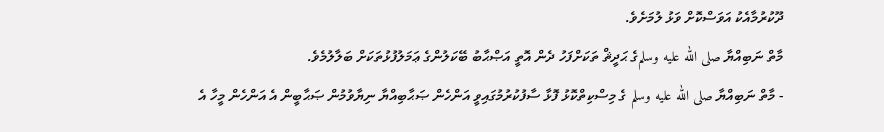ދޫކުރުމާއެކު އަވަސްކޮށް ވަޅު ލުމަށެވެ.
މާތް ނަބިއްޔާ صلى الله عليه وسلمގެ ޙަދީޘް ތަކަށްފަހު ދެން އޮތީ އަޞްޙާބު ބޭކަލުންގެ ޢަމަލުފުޅުތަކަށް ބަލާލުމެވެ.
- މާތް ނަބިއްޔާ صلى الله عليه وسلم ގެ މިސްކިތްކޮޅު ފޮޅާ ސާފުކުރުމުގައިވީ އަންހެން ޞަޙާބިއްޔާ ނިޔާވުމުން ޞަޙާބީން އެ އަންހެން މީހާ އެ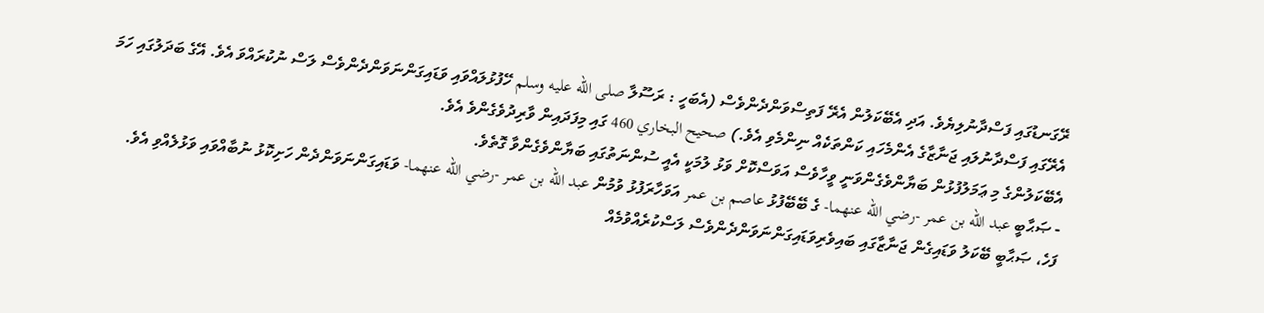ރޭގަނޑުގައި ފަސްދާނުލިޔެވެ. އަދި އެބޭކަލުން އެރޭ ފަތިސްވަންދެންވެސް (އެބަހީ : ރަސޫލާ صلى الله عليه وسلم ހޭފުޅުލައްވައި ވަޑައިގަންނަވަންދެންވެސް ލަސް ނުކުރައްވަ އެވެ. އޭގެ ބަދަލުގައި ހަމަ އެރޭގައި ފަސްދާނުލައި ޖަނާޒާގެ އެންމެހައި ކަންތަކެއް ނިންމެވި އެވެ.) صحيح البخاري 460 ގައި މިފަދައިން ވާރިދުވެގެންވެ އެވެ.
އެބޭކަލުންގެ މި ޢަމަލުފުޅުން ބަޔާންވެގެންވަނީ ވީހާވެސް އަވަސްކޮށް ވަޅު ލުމަކީ އެއީ ސުންނަތުގައި ބަޔާންވެގެންވާ ގޮތެވެ.
- ޞަޙާބީ عبد الله بن عمر -رضي الله عنهما- ގެ ބޭބޭފުޅު عاصم بن عمر އަވަހާރަފުޅު ވުމުން عبد الله بن عمر -رضي الله عنهما- ވަޑައިގަންނަވަންދެން ހަށިކޮޅު ނުބާއްވައި ވަޅުލެއްވި އެވެ.
ފަހެ، ޞަޙާބީ ބޭކަލު ވަޑައިގެން ޖަނާޒާގައި ބައިވެރިވަޑައިގަންނަވަންދެންވެސް ލަސްކުރެއްވުމެއް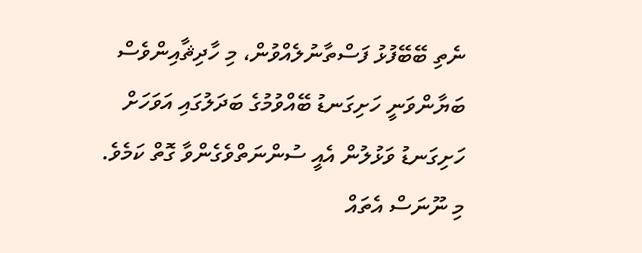ނެތި ބޭބޭފުޅު ފަސްތާނުލެއްވުން، މި ހާދިޘާއިންވެސް ބަޔާންވަނީ ހަށިގަނޑު ބޭއްވުމުގެ ބަދަލުގައި އަވަހަށް ހަށިގަނޑު ވަޅުލުން އެއީ ސުންނަތްވެގެންވާ ގޮތް ކަމެވެ.
މި ނޫނަސް އެތައް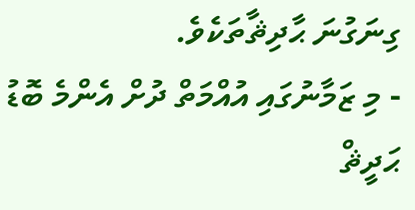ގިނަގުނަ ޙާދިޘާތަކެވެ.
- މި ޒަމާނުގައި އުއްމަތް ދުށް އެންމެ ބޮޑު ޙަދީޘް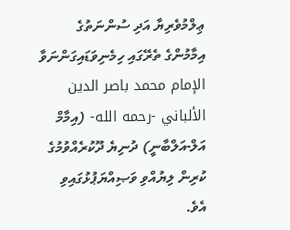ޢިލްމުވެރިޔާ އަދި ސުންނަތުގެ އިމާމުންގެ ތެރޭގައި ހިމެނިވަޑައިގަންނަވާ الإمام محمد باصر الدين الألباني -رحمه الله- (އިމާމް އަލް-އަލްބާނީ) ދުނިޔެ ދޫކުރެއްވުމުގެ ކުރިން ލިޔުއްވި ވަޞިއްޔަޕުޅުގައިވި އެވެ.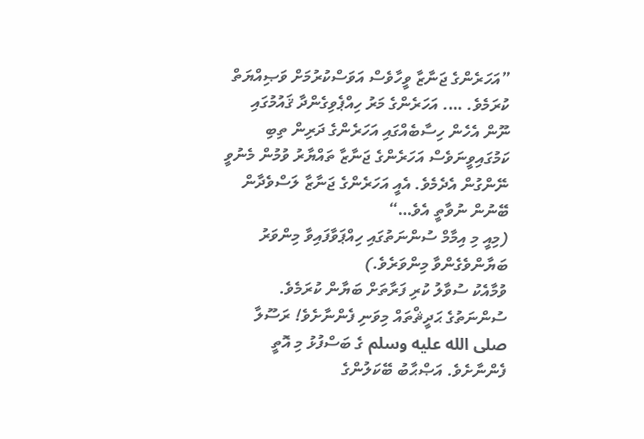”އަހަރެންގެ ޖަނާޒާ ވީހާވެސް އަވަސްކުރުމަށް ވަޞިއްޔަތް ކުރަމެވެ. …. އަހަރެންގެ މަރު ހިއްޕެވިގެންދާ ޤައުމުގައި ނޫން އެހެން ހިސާބެއްގައި އަހަރެންގެ ދަރިން ތިބި ކަމުގައިވީނަވެސް އަހަރެންގެ ޖަނާޒާ ތައްޔާރު ވުމުން މެނުވީ ނޭންގުން އެދެމެވެ. އެއީ އަހަރެންގެ ޖަނާޒާ ލަސްވެދާން ބޭނުން ނުވާތީ އެވެ…“
(މިއީ މި އިމާމް ސުންނަތުގައި ހިއްޕަވާފައިވާ މިންވަރު ބަޔާންވެގެންވާ މިންވަރެވެ.)
ވުމާއެކު ސުވާލު ކުރި ފަރާތަށް ބަޔާން ކުރަމެވެ.
ސުންނަތުގެ ޙަދީޘްތައް މިވަނި ފެންނާށެވެ! ރަސޫލާ صلى الله عليه وسلم ގެ ބަސްފުޅު މި އޮތީ ފެންނާށެވެ. އަޞްޙާބު ބޭކަލުންގެ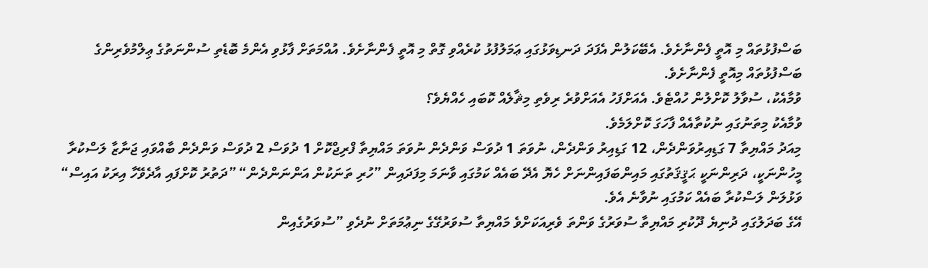ބަސްފުޅުތައް މި އޮތީ ފެންނާށެވެ. އެބޭކަލުން އެފަދަ ދަނޑިވަޅުގައި ޢަމަލުފުޅު ކުރެއްވި ގޮތް މި އޮތީ ފެންނާށެވެ. އުއްމަތަށް ފާޅުވި އެންމެ ބޮޑެތި ސުންނަތުގެ ޢިލްމުވެރިންގެ ބަސްފުޅުތައް މިއޮތީ ފެންނާށެވެ.
ވުމާއެކު، ސުވާލު ކޮށްލުން ހުއްޓެވެ. އެއަށްފަހު އެއަށްވުރެ ރިވެތި މިޘާލެއް ކޮބައި ހެއްޔެވެ؟
ވުމާއެކު މިތަނުގައި ނުކުތާއެއް ފާހަގަ ކޮށްލަމެވެ.
މިއަދު މައްޔިތާ 7 ގަޑިއިރުވަންދެން، 12 ގަޑިއިރު ވަންދެން، ނުވަތަ 1 ދުވަސް ވަންދެން ނުވަތަ މައްޔިތާ ފްރިޖްކޮށް 1 ދުވަސް 2 ދުވަސް ވަންދެން ބާއްވައި ޖަނާޒާ ލަސްކުރާ މީހުންނަކީ، ދަރިންނަކީ ޙަޤީޤަތުގައި މައިންބަފައިންނަށް ހެޔޮ އެދޭ ބައެއް ކަމުގައި ވާނަމަ މިފަދައިން ”ހުރި ތަނަކުން އަންނަންދެން“ ”ދަތުރު ކޮށްފައި އާދެވޭހާ އިރަކު އައިސް“ ވަޅުލަން ލަސްކުރާ ބައެއް ކަމުގައި ނުވާނެ އެވެ.
އޭގެ ބަދަލުގައި ދުނިޔެ ދޫކުރި މައްޔިތާ ސުވަރުގެ ވަންތަ ވެރިއަކަށްވެ މައްޔިތާ ސުވަރުގޭގެ ނިޢުމަތަށް ނުދެވި ”ސުވަރުގެއިން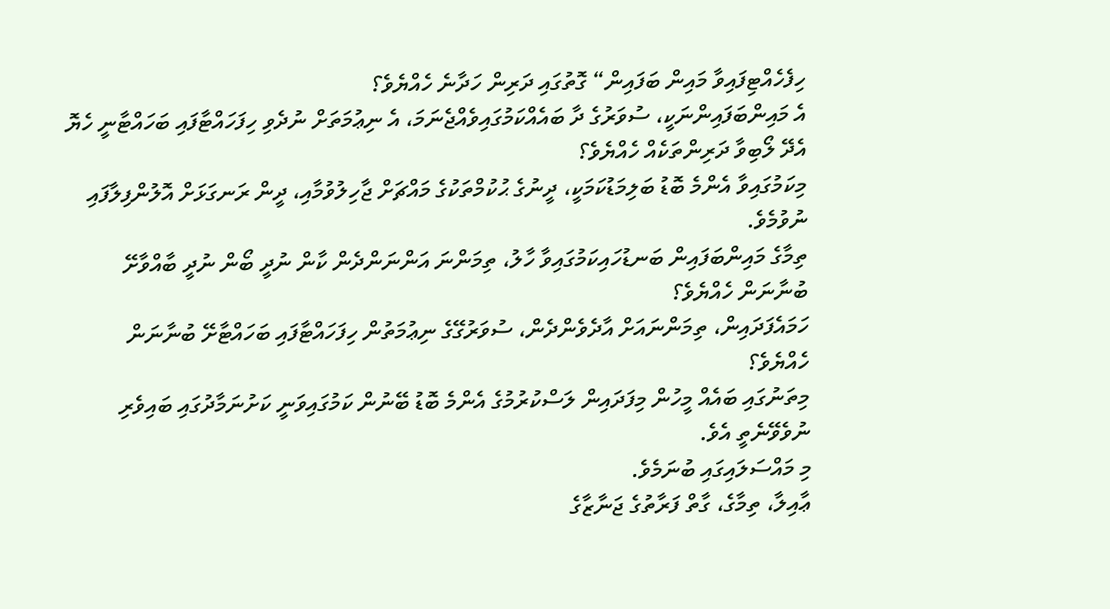ހިފެހެއްޓިފައިވާ މައިން ބަފައިން“ ގޮތުގައި ދަރިން ހަދާނެ ހެއްޔެވެ؟
އެ މައިންބަފައިންނަކީ، ސުވަރުގެ ދާ ބައެއްކަމުގައިވެއްޖެނަމަ، އެ ނިޢުމަތަށް ނުދެވި ހިފަހައްޓާފައި ބަހައްޓާނީ ހެޔޮ އެދޭ ލޯބިވާ ދަރިންތަކެއް ހެއްޔެވެ؟
މިކަމުގައިވާ އެންމެ ބޮޑު ބަލިމަޑުކަމަކީ، ދީނުގެ ޙުކުމްތަކުގެ މައްޗަށް ޖާހިލުވުމާއި، ދީން ރަނގަޅަށް އޮލުންފިލާފައި ނުވުމެވެ.
ތިމާގެ މައިންބަފައިން ބަނޑުހައިކަމުގައިވާ ހާލު، ތިމަންނަ އަންނަންދެން ކާން ނުދީ ބޯން ނުދީ ބާއްވާށޭ ބުނާނަން ހެއްޔެވެ؟
ހަމައެފަދައިން، ތިމަންނައަށް އާދެވެންދެން، ސުވަރުގޭގެ ނިޢުމަތުން ހިފަހައްޓާފައި ބަހައްޓާށޭ ބުނާނަން ހެއްޔެވެ؟
މިތަނުގައި ބައެއް މީހުން މިފަދައިން ލަސްކުރުމުގެ އެންމެ ބޮޑު ބޭނުން ކަމުގައިވަނީ ކަށުނަމާދުގައި ބައިވެރި ނުވެވޭނެތީ އެވެ.
މި މައްސަލައިގައި ބުނަމެވެ.
ޢާއިލާ، ތިމާގެ، ގާތް ފަރާތުގެ ޖަނާޒާގެ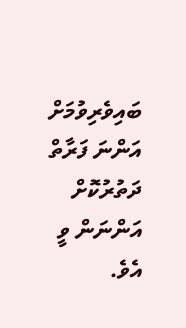ބައިވެރިވުމަށް އަންނަ ފަރާތް ދަތުރުކޮށް އަންނަން ވީ އެވެ.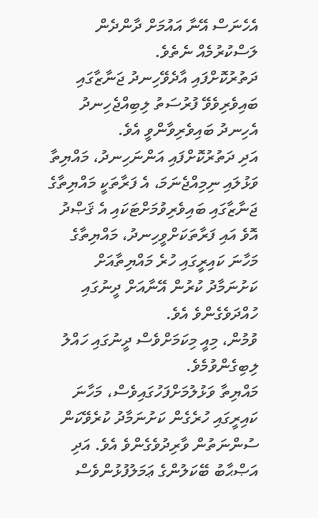އެހެނަސް އޭނާ އައުމަށް ދާންދެން ލަސްކުރުމެއް ނެތެވެ.
ދަތުރުކޮށްފައި އާދެވޭހިނދު ޖަނާޒާގައި ބައިވެރިވެވޭ ފުރުސަތު ލިބިއްޖެހިނދު އެހިނދު ބައިވެރިވާންވީ އެވެ.
އަދި ދަތުރުކޮށްފައި އަންނަހިނދު، މައްޔިތާ ވަޅުލައި ނިމިއްޖެނަމަ، އެ ފަރާތަކީ މައްޔިތާގެ ޖަނާޒާގައި ބައިވެރިވުމަށްޓަކައި އެ ޤަޞްދު އޮވެ އައި ފަރާތަކަށްވީހިނދު، މައްޔިތާގެ މަހާނަ ކައިރީގައި ހުރެ މައްޔިތާއަށް ކަށުނަމާދު ކުރުން އޭނާއަށް ދީނުގައި ހުއްދަވެގެންވެ އެވެ.
ވުމުން، މިއީ މިކަމަށްވެސް ދީނުގައި ހައްލު ލިބިގެންވުމެވެ.
މައްޔިތާ ވަޅުލުމަށްފަހުގައިވެސް، މަހާނަ ކައިރީގައި ހުރެގެން ކަށުނަމާދު ކުރެވޭކަން ސުންނަތުން ވާރިދުވެގެންވެ އެވެ. އަދި އަޞްޙާބު ބޭކަލުންގެ ޢަމަލުފުޅުންވެސް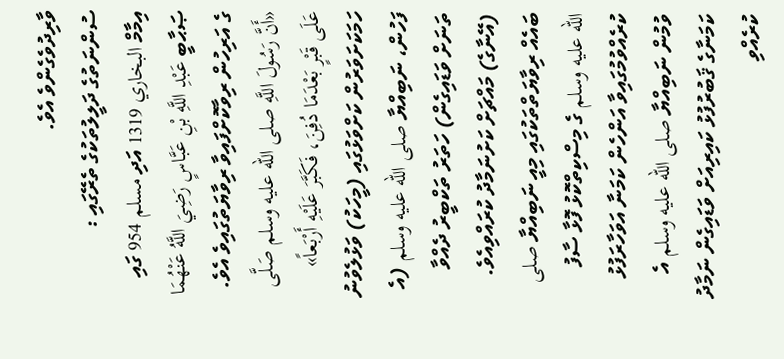ވާރިދުވެގެންވެ އެވެ.
ސުންނަތުގެ ދަލީލުތަކުގެ ތެރޭގައި :
އިމާމް البخاري 1319 އަދި مسلم 954 ގައި ޞަޙާބީ عَبْدِ اللَّهِ بْنِ عَبَّاسٍ رَضِيَ اللَّهُ عَنْهُمَا ގެ އަރިހުން ރިވާކޮށްފައިވާ ރިވާޔަތުގައިވެ އެވެ. «أَنَّ رَسُولَ اللَّهِ صلى الله عليه وسلم صَلَّى عَلَى قَبْرٍ بَعْدَمَا دُفِنَ، فَكَبَّرَ عَلَيْهِ أَرْبَعاً» ހަމަކަށަވަރުން ކަށްވަޅުގައި (މީހަކު) ވަޅުލެވުނު ފަހުން، ނަބިއްޔާ صلى الله عليه وسلم (އެ ތަނަށް ވަޑައިގެން) ހަތަރު ތަކްބީރު ދެއްވާ (އޭނާގެ) މައްޗަށް ކަށުނަމާދު ކުރައްވިއެވެ.
ބައެއް ރިވާޔަތްތަކުގައި މިއީ ނަބިއްޔާ صلى الله عليه وسلم ގެ މިސްކިތްކޮޅު ފޮޅާ ސާފު ކުރެއްވުމުގައިވާ އަންހެން ކަމަނާ އަވަހާރަފުޅު ވުމުން ނަބިއްޔާ صلى الله عليه وسلم އެ ކަމަނާގެ ޤަބުރުފުޅު ކައިރިއަށް ވަޑައިގެން ނަމާދު ކުރެއްވި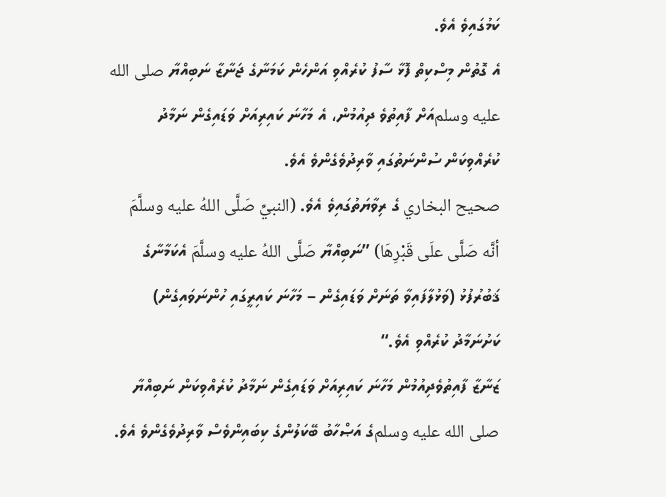ކަމުގައިވެ އެވެ.
އެ ގޮތުން މިސްކިތް ފޮޅާ ސާފު ކުރެއްވި އަންހެން ކަމަނާގެ ޖަނާޒާ ނަބިއްޔާ صلى الله عليه وسلمއަށް ފާއިތުވެ ދިއުމުން، އެ މަހާނަ ކައިރިއަށް ވަޑައިގެން ނަމާދު ކުރެއްވިކަން ސުންނަތުގައި ވާރިދުވެގެންވެ އެވެ.
صحيح البخاري ގެ ރިވާޔަތުގައިވެ އެވެ. (النبيِّ صَلَّى اللهُ عليه وسلَّمَ أنَّه صَلَّى علَى قَبْرِهَا) ”ނަބިއްޔާ صَلَّى اللهُ عليه وسلَّمَ އެކަމާނާގެ ޤަބުރުފުޅު (ވަޅުލާފައިވާ ތަނަށް ވަޑައިގެން – މަހާނަ ކައިރީގައި ހުންނަވައިގެން) ކަށުނަމާދު ކުރެއްވި އެވެ.“
ޒަނާޒާ ފާއިތުވެދިއުމުން މަހާނަ ކައިރިއަށް ވަޑައިގެން ނަމާދު ކުރެއްވިކަން ނަބިއްޔާ صلى الله عليه وسلمގެ އަޞްހާބު ބޭކަލުންގެ ކިބައިންވެސް ވާރިދުވެގެންވެ އެވެ.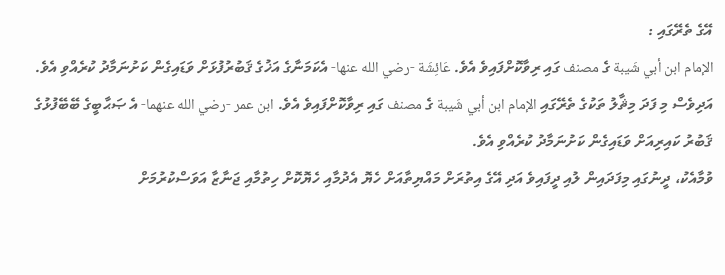އޭގެ ތެރޭގައި :
الإمام ابن أبي شَيبة ގެ مصنف ގައި ރިވާކޮށްފައިވެ އެވެ. عَائِشَة -رضي الله عنها- އެކަމަނާގެ އަޚުގެ ޤަބުރުފުޅަށް ވަޑައިގެން ކަށުނަމާދު ކުރެއްވި އެވެ.
އަދިވެސް މި ފަދަ މިޘާލު ތަކުގެ ތެރޭގައި الإمام ابن أبي شَيبة ގެ مصنف ގައި ރިވާކޮށްފައިވެ އެވެ. ابن عمر -رضي الله عنهما- އެ ޞަޙާބީގެ ބޭބޭފުޅުގެ ޤަބުރު ކައިރިއަށް ވަޑައިގެން ކަށުނަމާދު ކުރެއްވި އެވެ.
ވުމާއެކު، ދީނުގައި މިފަދައިން ލުއި ދީފައިވެ އަދި އޭގެ އިތުރަށް މައްޔިތާއަށް ހެޔޮ އެދުމާއި ހެޔޮކޮށް ހިތުމާއި ޖަނާޒާ އަވަސްކުރުމަށް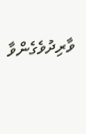ވާރިދުވެގެންވާ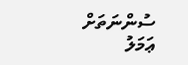ސުންނަތަށް ޢަމަލު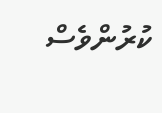ކުރުންވެސް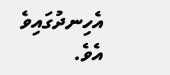އެހިނދުގައިވެ އެވެ.